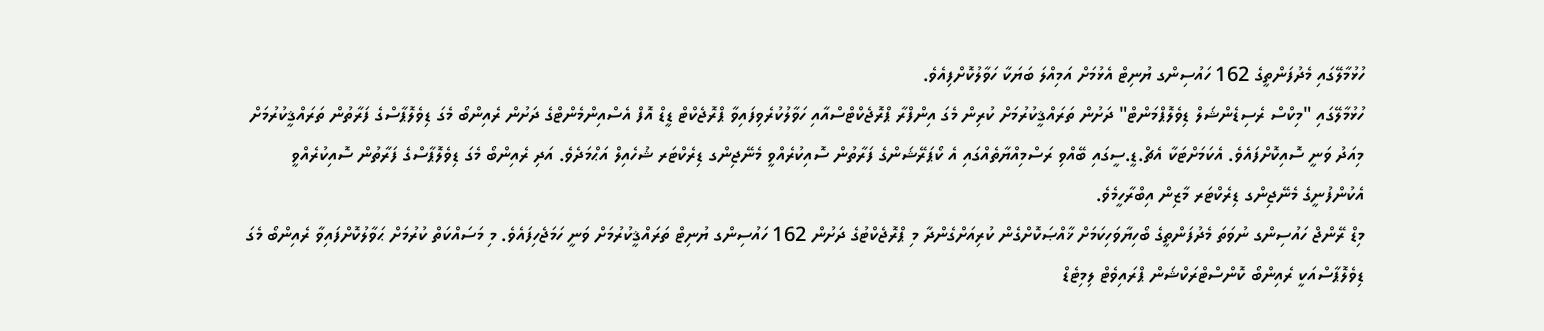ހުޅުމާލޭގައި މެދުފަންތީގެ 162 ހައުސިންގ ޔުނިޓް އެޅުމަށް އަމިއްލަ ބަޔަކާ ހަވާލުކޮށްފިއެވެ.
ހުޅުމާލޭގައި "މިކްސް ރެސިޑެންޝަލް ޑިވެލޮޕްމަންޓް" ދަށުން ތަރައްޤީކުރުމަށް ކުރިން މެގަ އިންފްރާ ޕްރޮޖެކްޓްސްއާއި ހަވާލުކުރެވިފައިވާ ޕްރޮޖެކްޓް ޑީޑް އޮފް އެސްއިންމެންޓްގެ ދަށުން ރެއިންބޯ މެގަ ޑިވެލޮޕާސްގެ ފަރާތުން ތަރައްޤީކުރުމަށް މިއަދު ވަނީ ސޮއިކޮށްފައެވެ. އެކަމަށްޓަކާ އެޗް.ޑީ.ސީގައި ބޭއްވި ރަސްމިއްޔާތެއްގައި އެ ކޯޕަރޭޝަންގެ ފަރާތުން ސޮއިކުރެއްވީ މެނޭޖިންގ ޑިރެކްޓަރ ޝުހެއިލް އަޙްމަދެވެ. އަދި ރެއިންބޯ މެގަ ޑިވެލޮޕާސްގެ ފަރާތުން ސޮއިކުރެއްވީ އެކުންފުނީގެ މެނޭޖިންގ ޑިރެކްޓަރ މާޒިން އިބްރާހީމެވެ.
މިޑް ރޭންޖް ހައުސިންގ ނުވަތަ މެދުފަންތީގެ ބޯހިޔާވަހިކަމަށް ޚާއްޞަކޮށްގެން ކުރިއަށްގެންދާ މި ޕްރޮޖެކްޓުގެ ދަށުން 162 ހައުސިންގ ޔުނިޓް ތަރައްޤީކުރުމަށް ވަނީ ހަމަޖެހިފައެވެ. މި މަސައްކަތް ކުރުމަށް ޙަވާލުކޮށްފައިވާ ރެއިންބޯ މެގަ ޑިވެލޮޕާސްއަކީ ރެއިންބޯ ކޮންސްޓްރަކްޝަން ޕްރައިވެޓް ލިމިޓެޑް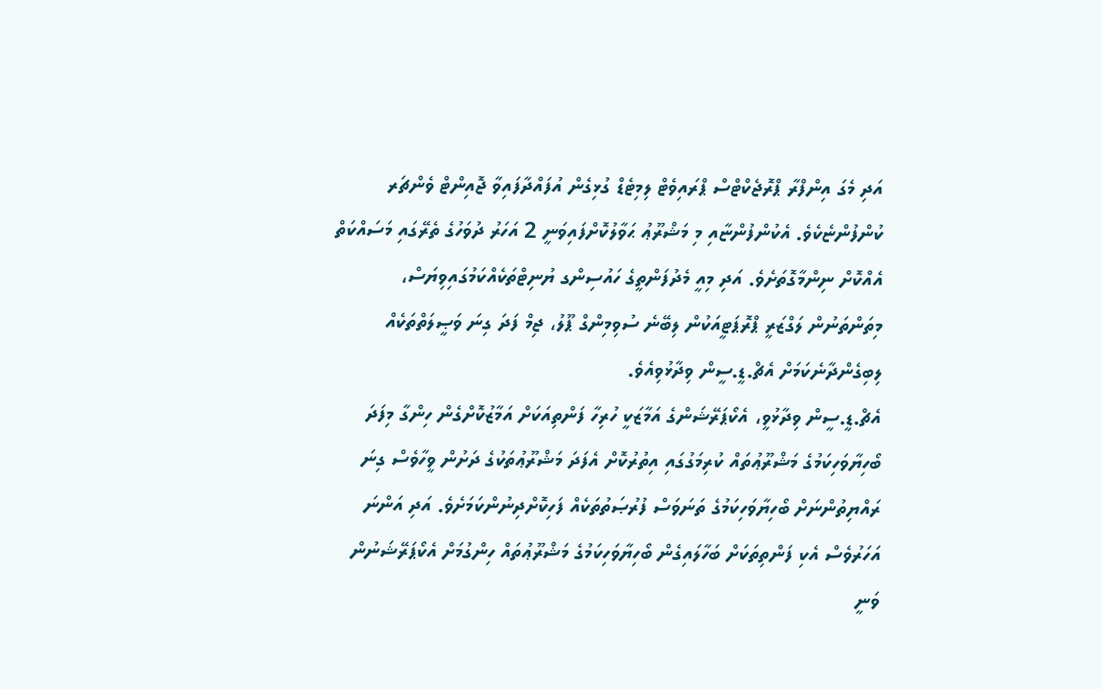އަދި މެގަ އިންފްރާ ޕްރޮޖެކްޓްސް ޕްރައިވެޓް ލިމިޓެޑް ގުޅިގެން އުފައްދާފައިވާ ޖޮއިންޓް ވެންޗަރ ކުންފުންޏެކެވެ. އެކުންފުންޏާއި މި މަޝްރޫޢު ޙަވާލުކޮށްފައިވަނީ 2 އަހަރު ދުވަހުގެ ތެރޭގައި މަސައްކަތް އެއްކޮށް ނިންމާގޮތަށެވެ. އަދި މިއީ މެދުފަންތީގެ ހައުސިންގ ޔުނިޓްތަކެއްކަމުގައިވިޔަސް، މިތަންތަނުން ލަގްޒަރީ ޕްރޮޕަޓީއަކުން ލިބޭނެ ސުވިމިންގް ޕޫލު، ޖިމް ފަދަ ގިނަ ވަޞީލަތްތަކެއް ލިބިގެންދާނެކަމަށް އެޗް.ޑީ.ސީން ވިދާޅުވިއެވެ.
އެޗް.ޑީ.ސީން ވިދާޅުވީ، އެކޯޕަރޭޝަންގެ އަމާޒަކީ ހުރިހާ ފަންތިއަކަށް އަމާޒުކޮށްގެން ހިންގާ މިފަދަ ބޯހިޔާވަހިކަމުގެ މަޝްރޫޢުތައް ކުރިމަގުގައި އިތުރުކޮށް އެފަދަ މަޝްރޫޢުތަކުގެ ދަށުން ވީހާވެސް ގިނަ ރައްޔިތުންނަށް ބޯހިޔާވަހިކަމުގެ ތަނަވަސް ފުރުޞަތުތަކެއް ފަހިކޮށްދިނުންކަމަށެވެ. އަދި އަންނަ އަހަރުވެސް އެކި ފަންތިތަކަށް ބަހާލައިގެން ބޯހިޔާވަހިކަމުގެ މަޝްރޫޢުތައް ހިންގުމަށް އެކޯޕަރޭޝަނުން ވަނީ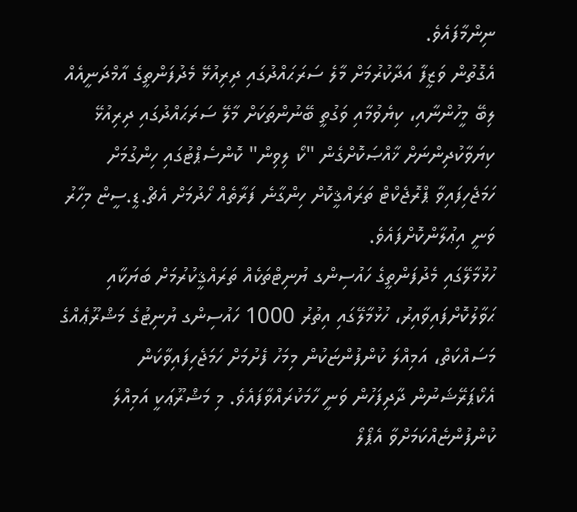ނިންމާފައެވެ.
އެގޮތުން ވަޒީފާ އަދާކުރުމަށް މާލެ ސަރަޙައްދުގައި ދިރިއުޅޭ މެދުފަންތީގެ އާމްދަނީއެއް ލިބޭ މީހުންނާއި، ކިޔެވުމާއި ވަގުތީ ބޭނުންތަކަށް މާލޭ ސަރަޙައްދުގައި ދިރިއުޅޭ ކިޔަވާކުދިންނަށް ޚާއްޞަކޮށްގެން "ކޯ ލިވިން" ކޮންސެޕްޓުގައި ހިންގުމަށް ހަމަޖެހިފައިވާ ޕްރޮޖެކްޓް ތަރައްޤީކޮށް ހިންގާނެ ފަރާތެއް ހޯދުމަށް އެޗް.ޑީ.ސީޏް މިހާރު ވަނީ އިޢުލާންކޮށްފައެވެ.
ހުޅުމާލޭގައި މެދުފަންތީގެ ހައުސިންގ ޔުނިޓްތަކެއް ތަރައްޤީކުރުމަށް ބަޔަކާއި ޙަވާލުކޮށްފައިވާއިރު، ހުޅުމާލޭގައި އިތުރު 1000 ހައުސިންގ ޔުނިޓުގެ މަޝްރޫޢެއްގެ މަސައްކަތް، އަމިއްލަ ކުންފުންޏަކުން މިމަހު ފެށުމަށް ހަމަޖެހިފައިވާކަން އެކޯޕަރޭޝަނުން ދާދިފަހުން ވަނީ ހާމަކުރައްވާފައެވެ. މި މަޝްރޫޢަކީ އަމިއްލަ ކުންފުންޏެއްކަމަށްވާ އެޕޯލޯ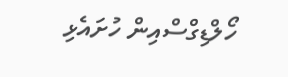ހޯލްޑިގްސްއިން ހުށައެޅި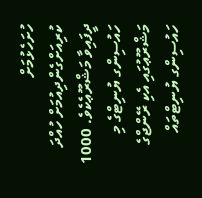ހުށަހެޅުމަށް ކުރިއަށްގެންދިއުމަށް ހުއްދަ ދީފައިވާ މަޝްރޫޢެކެވެ. 1000 ހައުސިންގ ޔުނިޓްގެ މި މަޝްރޫޢުގައި އެކި ރޭންޖްގެ ހައުސިންގ ޔުނިޓްތައް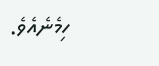ހިމެނެއެވެ.